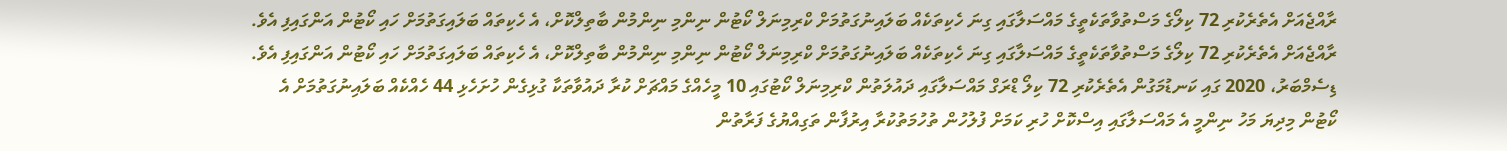ރާއްޖެއަށް އެތެރެކުރި 72 ކިލޯގެ މަސްތުވާތަކެތީގެ މައްސަލާގައި ގިނަ ހެކިތަކެއް ބަލައިނުގަތުމަށް ކްރިމިނަލް ކޯޓުން ނިންމި ނިންމުން ބާތިލްކޮށް، އެ ހެކިތައް ބަލައިގަތުމަށް ހައި ކޯޓުން އަންގައިފި އެވެ.
ރާއްޖެއަށް އެތެރެކުރި 72 ކިލޯގެ މަސްތުވާތަކެތީގެ މައްސަލާގައި ގިނަ ހެކިތަކެއް ބަލައިނުގަތުމަށް ކްރިމިނަލް ކޯޓުން ނިންމި ނިންމުން ބާތިލްކޮށް، އެ ހެކިތައް ބަލައިގަތުމަށް ހައި ކޯޓުން އަންގައިފި އެވެ.
ޑިސެމްބަރު، 2020 ގައި ކަނޑުމަގުން އެތެރެކުރި 72 ކިލޯ ޑްރަގް މައްސަލާގައި ދައުލަތުން ކްރިމިނަލް ކޯޓުގައި 10 މީހެއްގެ މައްޗަށް ކުރާ ދައުވާތަކާ ގުޅިގެން ހުށަހެޅި 44 ހެއްކެއް ބަލައިނުގަތުމަށް އެ ކޯޓުން މިދިޔަ މަހު ނިންމީ އެ މައްސަލާގައި އިސްކޮށް ހުރި ކަމަށް ފުލުހުން ތުހުމަތުކުރާ އިރުފާން ތަގިއްޔުގެ ފަރާތުން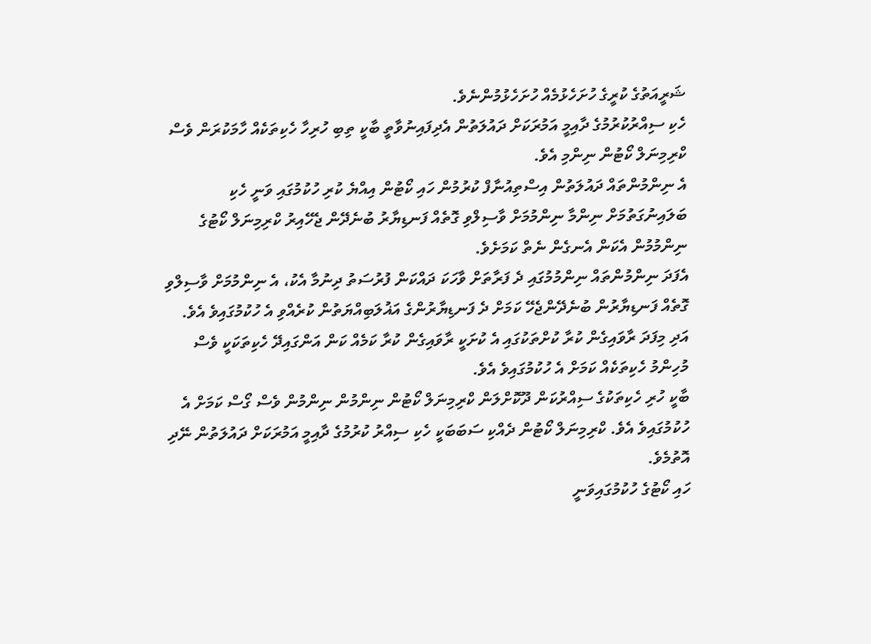ޝަރީއަތުގެ ކުރީގެ ހުށަހެޅުމެއް ހުށަހެޅުމުންނެވެ.
ހެކި ސިއްރުކުރުމުގެ ދާއިމީ އަމުރަކަށް ދައުލަތުން އެދިފައިނުވާތީ ބާކީ ތިބި ހުރިހާ ހެކިތަކެއް ހާމަކުރަން ވެސް ކްރިމިނަލް ކޯޓުން ނިންމި އެވެ.
އެ ނިންމުންތައް ދައުލަތުން އިސްތިއުނާފް ކުރުމުން ހައި ކޯޓުން އިއްޔެ ކުރި ހުކުމުގައި ވަނީ ހެކި ބަލައިނުގަތުމަށް ނިންމާ ނިންމުމަށް ވާސިލްވި ގޮތެއް ފަނޑިޔާރު ބުނެދޭން ޖެހޭއިރު ކްރިމިނަލް ކޯޓުގެ ނިންމުމުން އެކަން އެނގެން ނެތް ކަމަށެވެ.
އެފަދަ ނިންމުންތައް ނިންމުމުގައި ދެ ފަރާތަށް ވާހަކަ ދައްކަން ފުރުސަތު ދިނުމާ އެކު، އެ ނިންމުމަށް ވާސިލްވި ގޮތެއް ފަނޑިޔާރުން ބުނެދޭންޖެހޭ ކަމަށް ދެ ފަނޑިޔާރުންގެ އަޣުލަބިއްޔަތުން ކުރެއްވި އެ ހުކުމުގައިވެ އެވެ. އަދި މިފަދަ ރާވައިގެން ކުރާ ކުށްތަކުގައި އެ ކުށަކީ ރާވައިގެން ކުރާ ކަމެއް ކަން އަންގައިދޭ ހެކިތަކަކީ ވެސް މުހިންމު ހެކިތަކެއް ކަމަށް އެ ހުކުމުގައިވެ އެވެ.
ބާކީ ހުރި ހެކިތަކުގެ ސިއްރުކަން ދޫކޮށްލަން ކްރިމިނަލް ކޯޓުން ނިންމުން ނިންމުން ވެސް ގޯސް ކަމަށް އެ ހުކުމުގައިވެ އެވެ. ކްރިމިނަލް ކޯޓުން ދެއްކި ސަބަބަކީ ހެކި ސިއްރު ކުރުމުގެ ދާއިމީ އަމުރަކަށް ދައުލަތުން ނޭދި އޮތުމެވެ.
ހައި ކޯޓުގެ ހުކުމުގައިވަނީ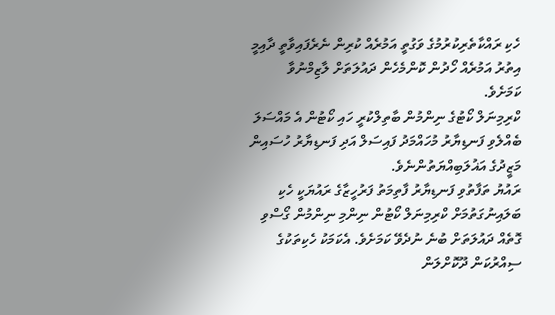ހެކި ރައްކާތެރިކުރުމުގެ ވަގުތީ އަމުރެއް ކުރިން ނެރެފައިވާތީ ދާއިމީ އިތުރު އަމުރެއް ހޯދުން ކޮންމެހެން ދައުލަތަށް ލާޒިމްނުވާ ކަމަށެވެ.
ކްރިމިނަލް ކޯޓުގެ ނިންމުން ބާތިލްކުރީ ހައި ކޯޓުން އެ މައްސަލަ ބެއްލެވި ފަނޑިޔާރު މުހައްމަދު ފައިސަލް އަދި ފަނޑިޔާރު ހުސައިން މަޒީދުގެ އަޣުލަބިއްޔަތުންނެވެ.
ރައުޔު ތަފާތުވި ފަނޑިޔާރު ފާތިމަތު ފަރުހީޒާގެ ރައުޔަކީ ހެކި ބަލައިނުގަތުމަށް ކްރިމިނަލް ކޯޓުން ނިންމި ނިންމުން ގޯސްވި ގޮތެއް ދައުލަތަށް ބުނެ ނުދެވޭ ކަމަށެވެ. އެކަމަކު ހެކިތަކުގެ ސިއްރުކަން ދޫކޮށްލަން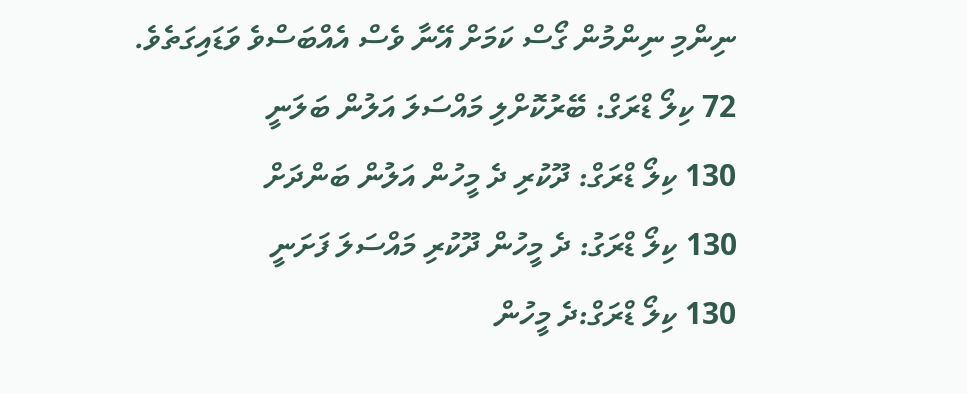ނިންމި ނިންމުން ގޯސް ކަމަށް އޭނާ ވެސް އެއްބަސްވެ ވަޑައިގަތެވެ.
72 ކިލޯ ޑްރަގް: ބޭރުކޮށްލި މައްސަލަ އަލުން ބަލަނީ
130 ކިލޯ ޑްރަގް: ދޫކުރި ދެ މީހުން އަލުން ބަންދަށް
130 ކިލޯ ޑްރަގު: ދެ މީހުން ދޫކުރި މައްސަލަ ފަށަނީ
130 ކިލޯ ޑްރަގް:ދެ މީހުން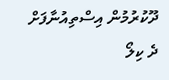ދޫކުރުމުން އިސްތިއުނާފަށް
ދެ ކިލޯ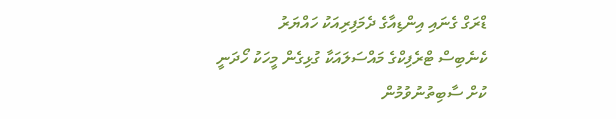ޑްރަގް ގެނައި އިންޑިއާގެ ދެމަފިރިއަކު ހައްޔަރު
ކެނެބިސް ޓްރެފިކްގެ މައްސަލައަކާ ގުޅިގެން މީހަކު ހޯދަނީ
ކުށް ސާބިތުނުވުމުން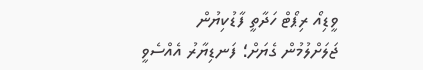ވީޑިއޯ ރިޕޯޓް ހަދާތީ ފާޑުކިޔުން
ޖަލަށްލުމުން ގެޔަށް؛ ފަނޑިޔާރު އެއްސެވީ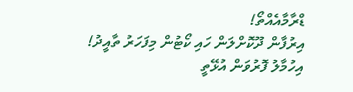ޑްރާމާއެއްތޯ!
އިރުފާން ދޫކޮށްލަން ހައި ކޯޓުން މިފަހަރު ތާއީދު!
އިހުމާލު ފޮރުވަން އުޅޭތީ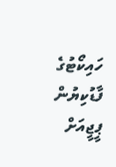ހައިކޯޓުގެ ފާޑުކިޔުން ޕީޖީއަށް